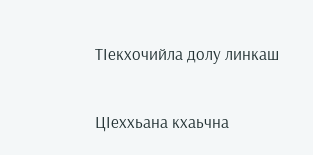ТIекхочийла долу линкаш

ЦIеххьана кхаьчна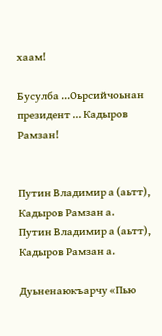хаам!

Бусулба ...Оьрсийчоьнан президент ... Кадыров Рамзан!


Путин Владимир а (аьтт), Кадыров Рамзан а.
Путин Владимир а (аьтт), Кадыров Рамзан а.

Дуьненаюкъарчу «Пью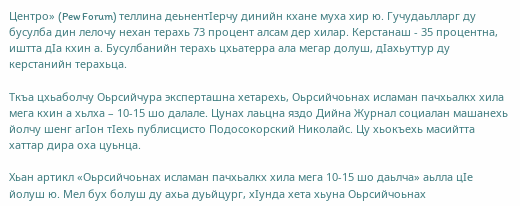Центро» (Pew Forum) теллина деьнентIерчу динийн кхане муха хир ю. Гучудаьлларг ду бусулба дин лелочу нехан терахь 73 процент алсам дер хилар. Керстанаш - 35 процентна, иштта дIа кхин а. Бусулбанийн терахь цхьатерра ала мегар долуш, дIахьуттур ду керстанийн терахьца.

Ткъа цхьаболчу Оьрсийчура эксперташна хетарехь, Оьрсийчоьнах исламан пачхьалкх хила мега кхин а хьлха – 10-15 шо далале. Цунах лаьцна яздо Дийна Журнал социалан машанехь йолчу шенг агIон тIехь публисцисто Подосокорский Николайс. Цу хьокъехь масийтта хаттар дира оха цуьнца.

Хьан артикл «Оьрсийчоьнах исламан пачхьалкх хила мега 10-15 шо даьлча» аьлла цIе йолуш ю. Мел бух болуш ду ахьа дуьйцург, хIунда хета хьуна Оьрсийчоьнах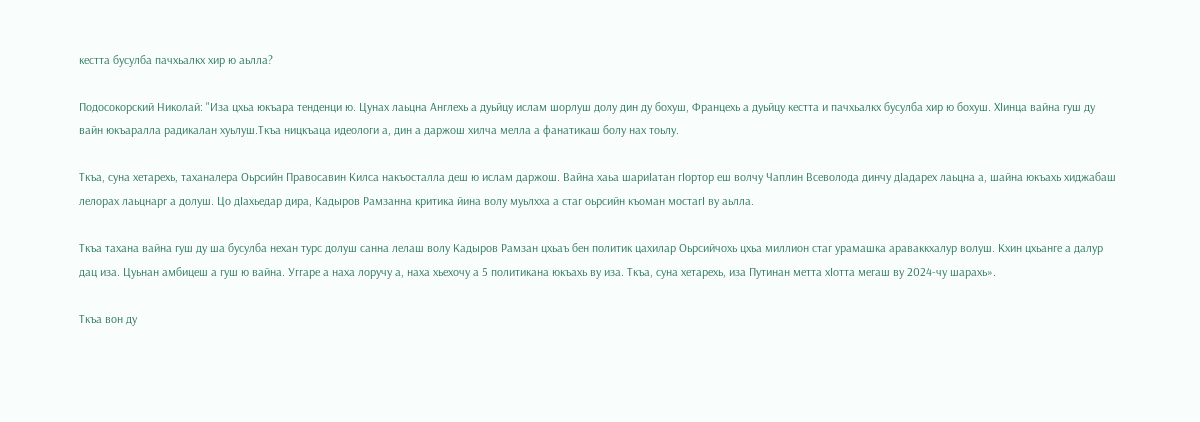кестта бусулба пачхьалкх хир ю аьлла?

Подосокорский Николай: "Иза цхьа юкъара тенденци ю. Цунах лаьцна Англехь а дуьйцу ислам шорлуш долу дин ду бохуш, Францехь а дуьйцу кестта и пачхьалкх бусулба хир ю бохуш. ХIинца вайна гуш ду вайн юкъаралла радикалан хуьлуш.Ткъа ницкъаца идеологи а, дин а даржош хилча мелла а фанатикаш болу нах тоьлу.

Ткъа, суна хетарехь, таханалера Оьрсийн Правосавин Килса накъосталла деш ю ислам даржош. Вайна хаьа шариIатан гIортор еш волчу Чаплин Всеволода динчу дIадарех лаьцна а, шайна юкъахь хиджабаш лелорах лаьцнарг а долуш. Цо дIахьедар дира, Кадыров Рамзанна критика йина волу муьлхха а стаг оьрсийн къоман мостагI ву аьлла.

Ткъа тахана вайна гуш ду ша бусулба нехан турс долуш санна лелаш волу Кадыров Рамзан цхьаъ бен политик цахилар Оьрсийчохь цхьа миллион стаг урамашка араваккхалур волуш. Кхин цхьанге а далур дац иза. Цуьнан амбицеш а гуш ю вайна. Уггаре а наха лоручу а, наха хьехочу а 5 политикана юкъахь ву иза. Ткъа, суна хетарехь, иза Путинан метта хIотта мегаш ву 2024-чу шарахь».

Ткъа вон ду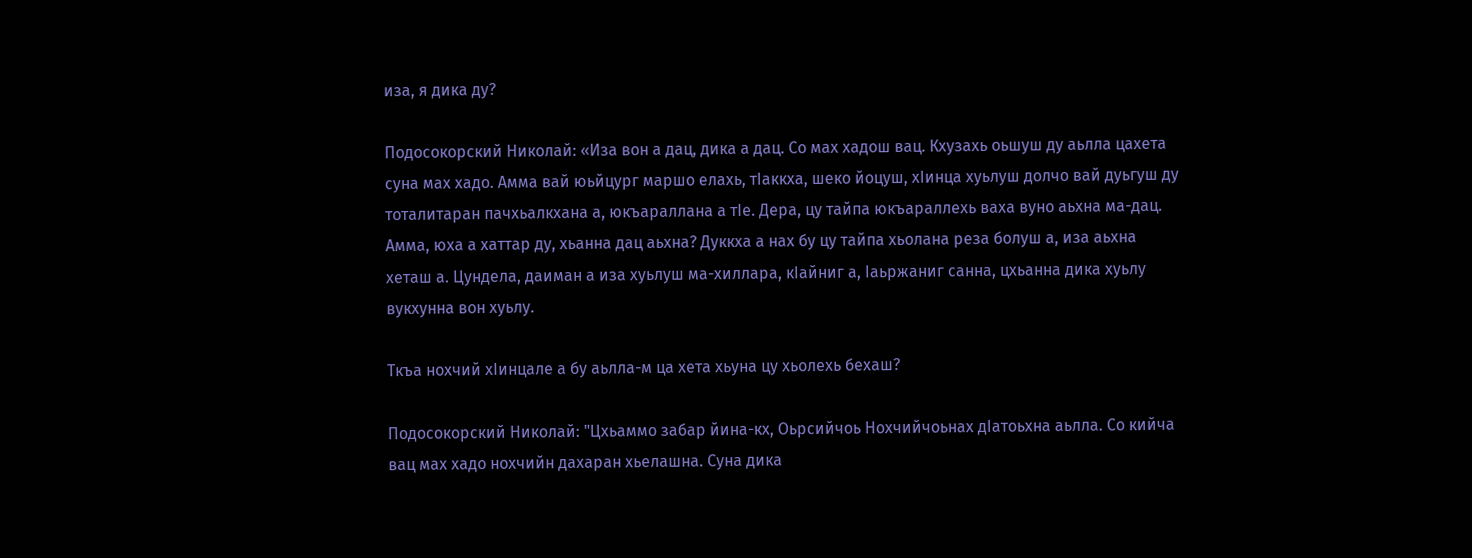иза, я дика ду?

Подосокорский Николай: «Иза вон а дац, дика а дац. Со мах хадош вац. Кхузахь оьшуш ду аьлла цахета суна мах хадо. Амма вай юьйцург маршо елахь, тIаккха, шеко йоцуш, хIинца хуьлуш долчо вай дуьгуш ду тоталитаран пачхьалкхана а, юкъараллана а тIе. Дера, цу тайпа юкъараллехь ваха вуно аьхна ма-дац. Амма, юха а хаттар ду, хьанна дац аьхна? Дуккха а нах бу цу тайпа хьолана реза болуш а, иза аьхна хеташ а. Цундела, даиман а иза хуьлуш ма-хиллара, кIайниг а, Iаьржаниг санна, цхьанна дика хуьлу вукхунна вон хуьлу.

Ткъа нохчий хIинцале а бу аьлла-м ца хета хьуна цу хьолехь бехаш?

Подосокорский Николай: "Цхьаммо забар йина-кх, Оьрсийчоь Нохчийчоьнах дIатоьхна аьлла. Со кийча вац мах хадо нохчийн дахаран хьелашна. Суна дика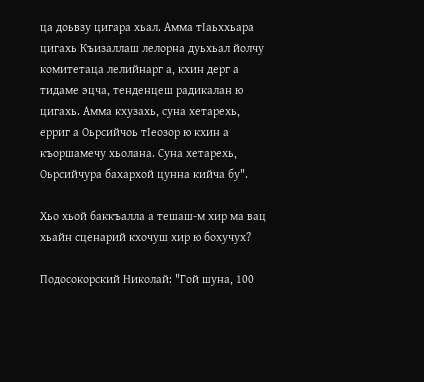ца доьвзу цигара хьал. Амма тIаьххьара цигахь Къизаллаш лелорна дуьхьал йолчу комитетаца лелийнарг а, кхин дерг а тидаме эцча, тенденцеш радикалан ю цигахь. Амма кхузахь, суна хетарехь, ерриг а Оьрсийчоь тIеозор ю кхин а къоршамечу хьолана. Суна хетарехь, Оьрсийчура бахархой цунна кийча бу".

Хьо хьой баккъалла а тешаш-м хир ма вац хьайн сценарий кхочуш хир ю бохучух?

Подосокорский Николай: "Гой шуна, 100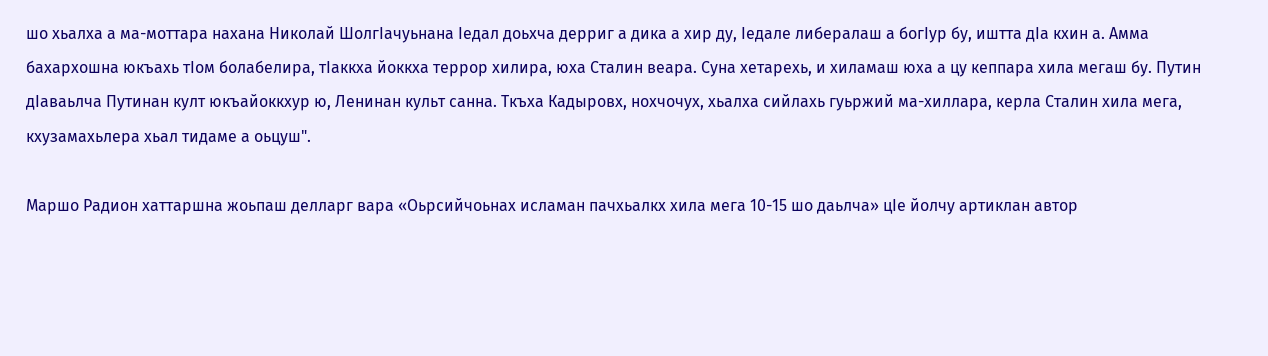шо хьалха а ма-моттара нахана Николай ШолгIачуьнана Iедал доьхча дерриг а дика а хир ду, Iедале либералаш а богIур бу, иштта дIа кхин а. Амма бахархошна юкъахь тIом болабелира, тIаккха йоккха террор хилира, юха Сталин веара. Суна хетарехь, и хиламаш юха а цу кеппара хила мегаш бу. Путин дIаваьлча Путинан култ юкъайоккхур ю, Ленинан культ санна. Ткъха Кадыровх, нохчочух, хьалха сийлахь гуьржий ма-хиллара, керла Сталин хила мега, кхузамахьлера хьал тидаме а оьцуш".

Маршо Радион хаттаршна жоьпаш делларг вара «Оьрсийчоьнах исламан пачхьалкх хила мега 10-15 шо даьлча» цIе йолчу артиклан автор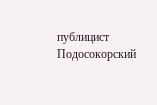публицист Подосокорский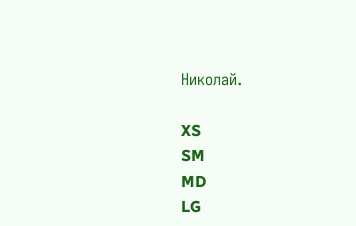Николай.

XS
SM
MD
LG